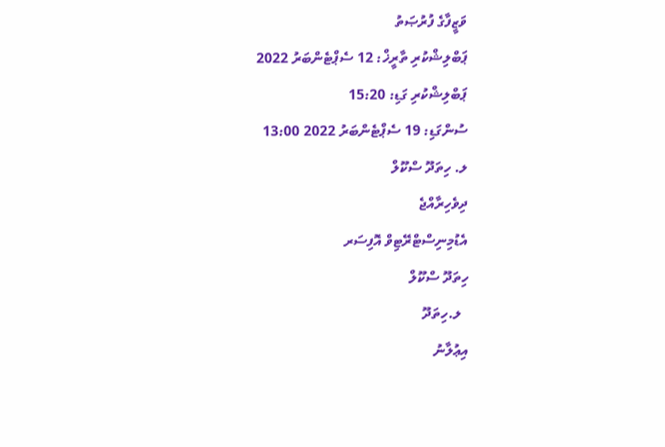ވަޒީފާގެ ފުރުޞަތު
ޕަބްލިޝްކުރި ތާރީޚް: 12 ސެޕްޓެންބަރު 2022
ޕަބްލިޝްކުރި ގަޑި: 15:20
ސުންގަޑި: 19 ސެޕްޓެންބަރު 2022 13:00
ލ. ހިތަދޫ ސްކޫލް
ދިވެހިރާއްޖެ
އެޑުމިނިސްޓްރޭޓިވް އޮފިސަރ
ހިތަދޫ ސްކޫލް
  ލ.ހިތަދޫ
އިޢުލާނު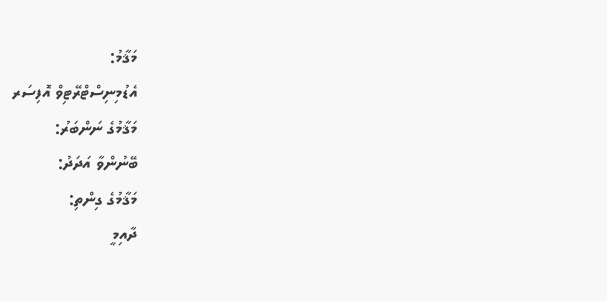މަޤާމު:
އެޑުމިނިސްޓްރޭޓިވް އޮފިސަރ
މަޤާމުގެ ނަންބަރު:
ބޭނުންވާ އަދަދު:
މަޤާމުގެ ގިންތި:
ދާއިމީ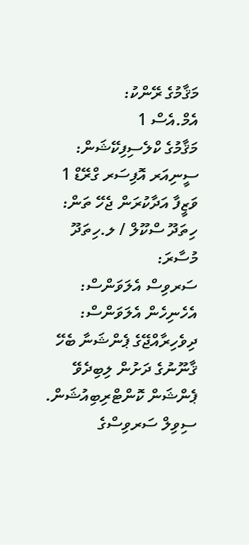މަޤާމުގެ ރޭންކު:
އެމް.އެސް 1
މަޤާމުގެ ކްލެސިފިކޭޝަން:
ސީނިއަރ އޮފިސަރ ގްރޭޑް 1
ވަޒީފާ އަދާކުރަން ޖެހޭ ތަން:
ހިތަދޫ ސްކޫލް / ލ.ހިތަދޫ
މުސާރަ:
ސަރވިސް އެލަވަންސް:
އެހެނިހެން އެލަވަންސް:
ދިވެހިރާއްޖޭގެ ޕެންޝަނާ ބެހޭ ޤާނޫނުގެ ދަށުން ލިބިދެވޭ ޕެންޝަން ކޮންޓްރިބިއުޝަން.
ސިވިލް ސަރވިސްގެ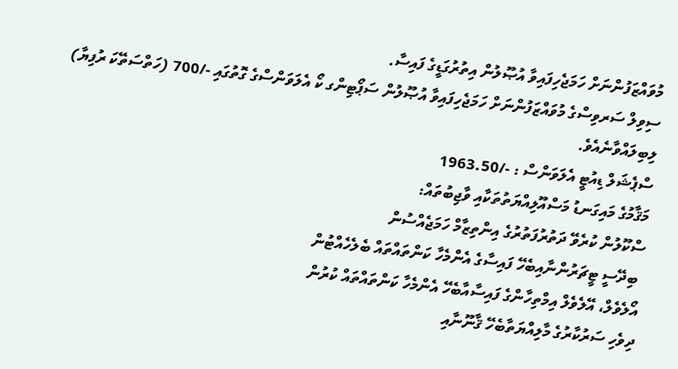މުވައްޒަފުންނަށް ހަމަޖެހިފައިވާ އުޞޫލުން އިތުރުގަޑީގެ ފައިސާ.
ސިވިލް ސަރވިސްގެ މުވައްޒަފުންނަށް ހަމަޖެހިފައިވާ އުޞޫލުން ސަޕޯޓިންގ ކޯ އެލަވަންސްގެ ގޮތުގައި -/700 (ހަތްސަތޭކަ ރުފިޔާ) ލިބިލައްވާނެއެވެ.
ސްޕެޝަލް ޑިއުޓީ އެލަވަންސް : -/1963.50
މަޤާމުގެ މައިގަނޑު މަސްއޫލިއްޔަތުތަކާއި ވާޖިބުތައް:
ސްކޫލުން ކުރެވޭ ދަތުރުފަތުރުގެ އިންތިޒާމް ހަމަޖެއްސުން
 ބިދޭސީ ޓީޗަރުންނާއިބެހޭ ފައިސާގެ އެންމެހާ ކަންތައްތައް ބެލެހެއްޓުން
އޯލެވެލް، އޭލެވެލް އިމްތިހާންގެ ފައިސާއާބެހޭ އެންމެހާ ކަންތައްތައް ކުރުން
ދިވެހި ސަރުކާރުގެ މާލިއްޔަތާބެހޭ ޤާނޫނާއި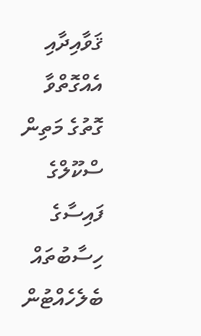ޤަވާއިދާއި އެއްގޮތްވާ ގޮތުގެ މަތިން ސްކޫލްގެ ފައިސާގެ ހިސާބުތައް ބެލެހެއްޓުން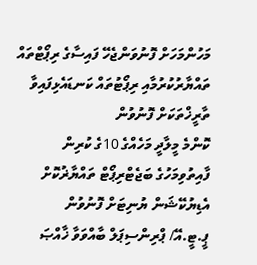މަހުންމަހަށް ފޮނުވަންޖެހޭ ފައިސާގެ ރިޕޯޓްތައް ތައްޔާރުކުރުމާއި ރިޕޯޓުތައް ކަނޑައެޅިފައިވާ ތާރީޚްތަކަށް ފޮނުވުން
ކޮންމެ މީލާދީ މަހެއްގެ 10ގެ ކުރިން ފާއިތުވިމަހުގެ ބަޖެޓްރިޕޯޓް ތައްޔާޜުކޮށް އެޑިޔުކޭޝަން ޔުނިޓަށް ފޮނުވުން
ޕީ.ޓީ.އޭ/ ޕްރިންސިޕަލް ބާއްވަވާ ޚާއްޞަ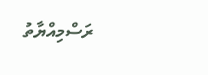ރަސްމިއްޔާތު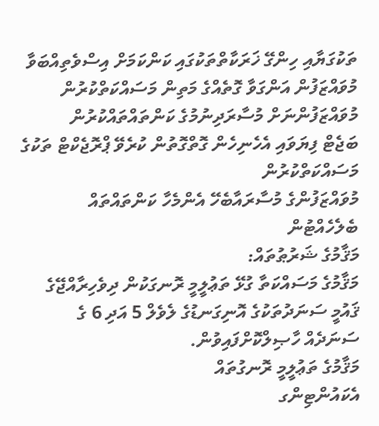ތަކުގަޔާއި ހިންގޭ ޚަރަކާތްތަކުގައި ކަންކަމަށް އިސްވެތިއްބަވާ މުވައްޒަފުން އަންގަވާ ގޮތެއްގެ މަތިން މަސައްކަތްކުރުން
މުވައްޒަފުންނަށް މުސާރަދިނުމުގެ ކަންތައްތައްކުރުން
ބަޖެޓް ފިޔަވައި އެހެނިހެން ގޮތްގޮތުން ކުރެވޭ ޕްރޮޖެކްޓް ތަކުގެ މަސައްކަތްކުރުން
މުވައްޒަފުންގެ މުސާރައާބެހޭ އެންމެހާ ކަންތައްތައް ބެލެހެއްޓުން
މަޤާމުގެ ޝަރުޠުތައް:
މަޤާމުގެ މަސައްކަތާ ގުޅޭ ތަޢުލީމީ ރޮނގަކުން ދިވެހިރާއްޖޭގެ ޤައުމީ ސަނަދުތަކުގެ އޮނިގަނޑުގެ ލެވެލް 5 އަދި 6 ގެ ސަނަދެއް ހާޞިލްކޮށްފައިވުން.
މަޤާމުގެ ތަޢުލީމީ ރޮނގުތައް
އެކައުންޓިންގ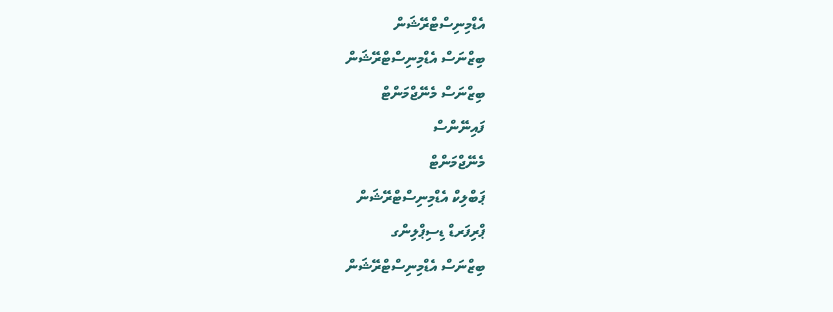އެޑްމިނިސްޓްރޭޝަން
ބިޒްނަސް އެޑްމިނިސްޓްރޭޝަން
ބިޒްނަސް މެނޭޖްމަންޓް
ފައިނޭންސް
މެނޭޖްމަންޓް
ޕަބްލިކް އެޑްމިނިސްޓްރޭޝަން
ޕްރިފަރޑް ޑިސިޕްލިންގ
ބިޒްނަސް އެޑްމިނިސްޓްރޭޝަން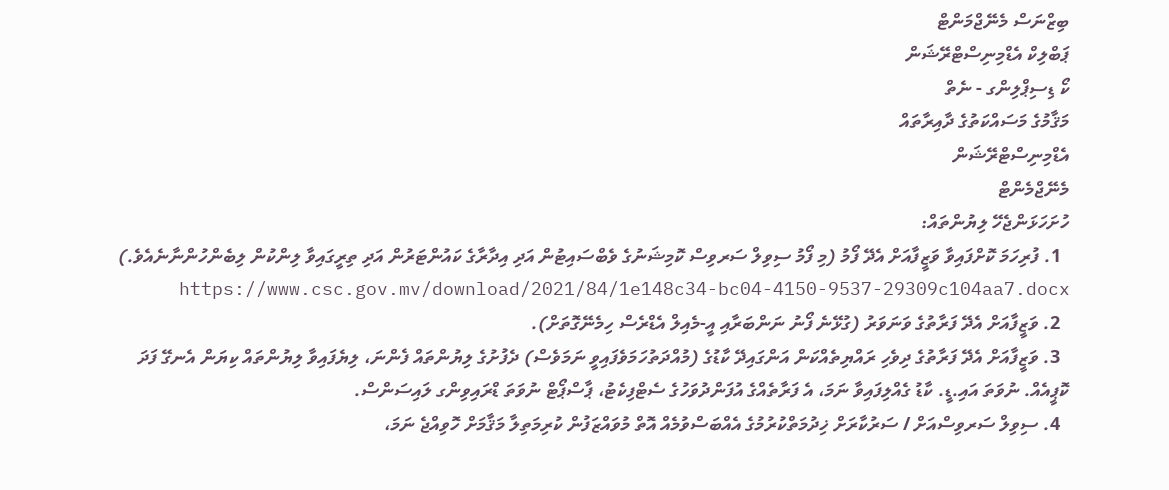ބިޒްނަސް މެނޭޖްމަންޓް
ޕަބްލިކް އެޑްމިނިސްޓްރޭޝަން
ކޯ ޑިސިޕްލިންގ - ނެތް
މަޤާމުގެ މަސައްކަތުގެ ދާއިރާތައް
އެޑްމިނިސްޓްރޭޝަން
މެނޭޖްމެންޓް
ހުށަހަޅަންޖެހޭ ލިޔުންތައް:
  1. ފުރިހަމަ ކޮށްފައިވާ ވަޒީފާއަށް އެދޭ ފޯމު (މި ފޯމު ސިވިލް ސަރވިސް ކޮމިޝަނުގެ ވެބްސައިޓުން އަދި އިދާރާގެ ކައުންޓަރުން އަދި ތިރީގައިވާ ލިންކުން ލިބެންހުންނާނެއެވެ.)  https://www.csc.gov.mv/download/2021/84/1e148c34-bc04-4150-9537-29309c104aa7.docx
  2. ވަޒީފާއަށް އެދޭ ފަރާތުގެ ވަނަވަރު (ގުޅޭނެ ފޯނު ނަންބަރާއި އީ-މެއިލް އެޑްރެސް ހިމެނޭގޮތަށް).
  3. ވަޒީފާއަށް އެދޭ ފަރާތުގެ ދިވެހި ރައްޔިތެއްކަން އަންގައިދޭ ކާޑުގެ (މުއްދަތުހަމަވެފައިވީ ނަމަވެސް) ދެފުށުގެ ލިޔުންތައް ފެންނަ، ލިޔެފައިވާ ލިޔުންތައް ކިޔަން އެނގޭ ފަދަ ކޮޕީއެއް. ނުވަތަ އައި.ޑީ. ކާޑު ގެއްލިފައިވާ ނަމަ، އެ ފަރާތެއްގެ އުފަންދުވަހުގެ ސެޓްފިކެޓު، ޕާސްޕޯޓް ނުވަތަ ޑްރައިވިންގ ލައިސަންސް.
  4. ސިވިލް ސަރވިސްއަށް / ސަރުކާރަށް ޚިދުމަތްކުރުމުގެ އެއްބަސްވުމެއް އޮތް މުވައްޒަފުން ކުރިމަތިލާ މަޤާމަށް ހޮވިއްޖެ ނަމަ،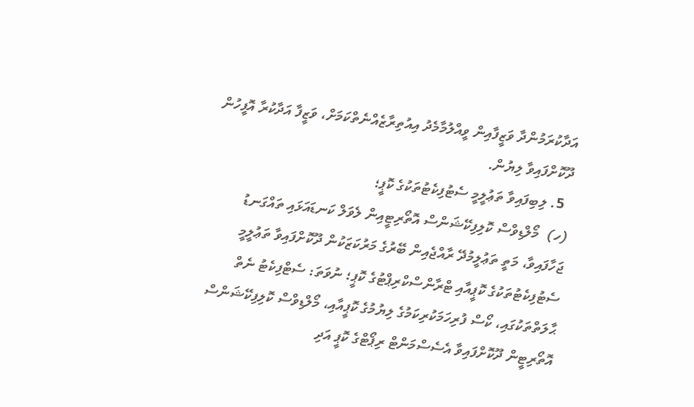އަދާކުރަމުންދާ ވަޒީފާއިން ވީއްލުމާމެދު އިއުތިރާޒެއްނެތްކަމަށް، ވަޒީފާ އަދާކުރާ އޮފީހުން ދޫކޮށްފައިވާ ލިޔުން.
  5. ލިބިފައިވާ ތަޢުލީމީ ސެޓުފިކެޓުތަކުގެ ކޮޕީ؛
(ހ)  މޯލްޑިވްސް ކޮލިފިކޭޝަންސް އޮތޯރިޓީއިން ލެވަލް ކަނޑައަޅައި ތައްގަނޑު ޖަހާފައިވާ، މަތީ ތަޢުލީމުދޭ ރާއްޖެއިން ބޭރުގެ މަރުކަޒަކުން ދޫކޮށްފައިވާ ތަޢުލީމީ ސެޓުފިކެޓުތަކުގެ ކޮޕީއާއި ޓްރާންސްކްރިޕްޓުގެ ކޮޕީ؛ ނުވަތަ: ސެޓްފިކެޓު ނެތް ޙާލަތްތަކުގައި، ކޯސް ފުރިހަމަކުރިކަމުގެ ލިޔުމުގެ ކޮޕީއާއި، މޯލްޑިވްސް ކޮލިފިކޭޝަންސް އޮތޯރިޓީން ދޫކޮށްފައިވާ އެސެސްމަންޓް ރިޕޯޓްގެ ކޮޕީ އަދި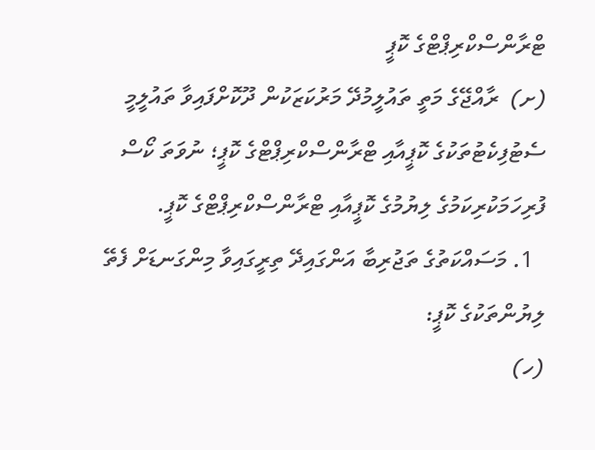ޓްރާންސްކްރިޕްޓްގެ ކޮޕީ
(ށ)  ރާއްޖޭގެ މަތީ ތައުލީމުދޭ މަރުކަޒަކުން ދޫކޮށްފައިވާ ތައުލީމީ ސެޓުފިކެޓުތަކުގެ ކޮޕީއާއި ޓްރާންސްކްރިޕްޓްގެ ކޮޕީ؛ ނުވަތަ ކޯސް ފުރިހަމަކުރިކަމުގެ ލިޔުމުގެ ކޮޕީއާއި ޓްރާންސްކްރިޕްޓްގެ ކޮޕީ.
  1. މަސައްކަތުގެ ތަޖުރިބާ އަންގައިދޭ ތިރީގައިވާ މިންގަނޑަށް ފެތޭ ލިޔުންތަކުގެ ކޮޕީ:
(ހ)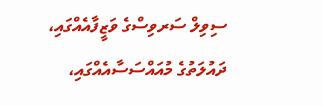ސިވިލް ސަރވިސްގެ ވަޒީފާއެއްގައި، ދައުލަތުގެ މުއައްސަސާއެއްގައި،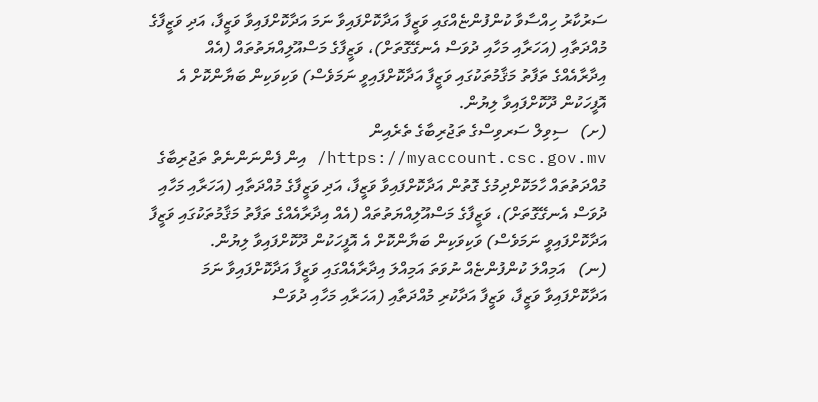ސަރުކާރު ހިއްސާވާ ކުންފުންޏެއްގައި ވަޒީފާ އަދާކޮށްފައިވާ ނަމަ އަދާކޮށްފައިވާ ވަޒީފާ، އަދި ވަޒީފާގެ މުއްދަތާއި (އަހަރާއި މަހާއި ދުވަސް އެނގޭގޮތަށް)، ވަޒީފާގެ މަސްއޫލިއްޔަތުތައް (އެއް އިދާރާއެއްގެ ތަފާތު މަޤާމުތަކުގައި ވަޒީފާ އަދާކޮށްފައިވީ ނަމަވެސް) ވަކިވަކިން ބަޔާންކޮށް އެ އޮފީހަކުން ދޫކޮށްފައިވާ ލިޔުން.
(ށ)   ސިވިލް ސަރވިސްގެ ތަޖުރިބާގެ ތެރެއިން https://myaccount.csc.gov.mv/ އިން ފެންނަންނެތް ތަޖުރިބާގެ މުއްދަތުތައް ހާމަކޮށްދިމުގެ ގޮތުން އަދާކޮށްފައިވާ ވަޒީފާ، އަދި ވަޒީފާގެ މުއްދަތާއި (އަހަރާއި މަހާއި ދުވަސް އެނގޭގޮތަށް)، ވަޒީފާގެ މަސްއޫލިއްޔަތުތައް (އެއް އިދާރާއެއްގެ ތަފާތު މަޤާމުތަކުގައި ވަޒީފާ އަދާކޮށްފައިވީ ނަމަވެސް) ވަކިވަކިން ބަޔާންކޮށް އެ އޮފީހަކުން ދޫކޮށްފައިވާ ލިޔުން.
(ނ)   އަމިއްލަ ކުންފުންޏެއް ނުވަތަ އަމިއްލަ އިދާރާއެއްގައި ވަޒީފާ އަދާކޮށްފައިވާ ނަމަ އަދާކޮށްފައިވާ ވަޒީފާ، ވަޒީފާ އަދާކުރި މުއްދަތާއި (އަހަރާއި މަހާއި ދުވަސް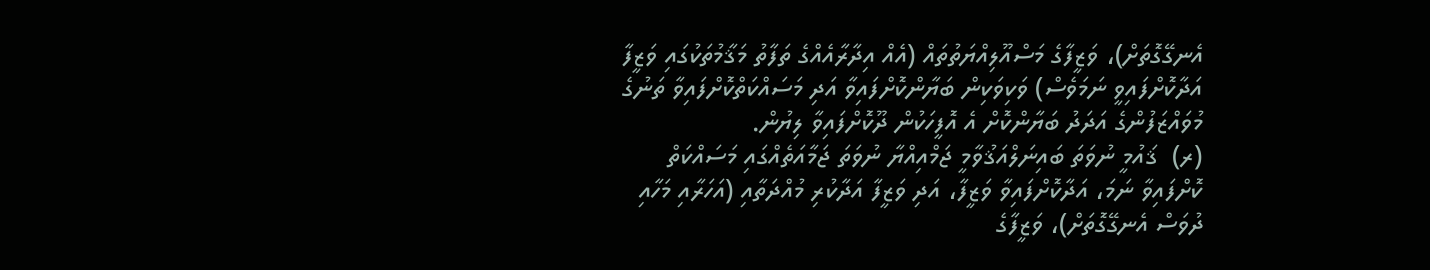އެނގޭގޮތަށް)، ވަޒީފާގެ މަސްއޫލިއްޔަތުތައް (އެއް އިދާރާއެއްގެ ތަފާތު މަޤާމުތަކުގައި ވަޒީފާ އަދާކޮށްފައިވީ ނަމަވެސް) ވަކިވަކިން ބަޔާންކޮށްފައިވާ އަދި މަސައްކަތްކޮށްފައިވާ ތަނުގެ މުވައްޒަފުންގެ އަދަދު ބަޔާންކޮށް އެ އޮފީހަކުން ދޫކޮށްފައިވާ ލިޔުން.
(ރ)  ޤައުމީ ނުވަތަ ބައިނަލްއަޤުވާމީ ޖަމްއިއްޔާ ނުވަތަ ޖަމާއަތެއްގައި މަސައްކަތް ކޮށްފައިވާ ނަމަ، އަދާކޮށްފައިވާ ވަޒީފާ، އަދި ވަޒީފާ އަދާކުރި މުއްދަތާއި (އަހަރާއި މަހާއި ދުވަސް އެނގޭގޮތަށް)، ވަޒީފާގެ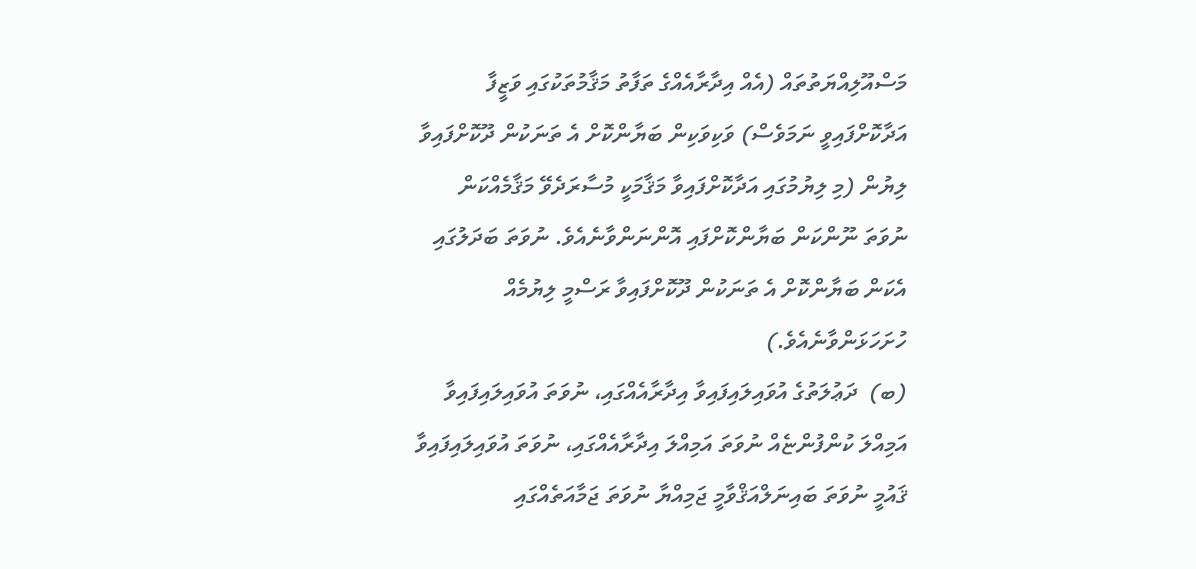މަސްއޫލިއްޔަތުތައް (އެއް އިދާރާއެއްގެ ތަފާތު މަޤާމުތަކުގައި ވަޒީފާ އަދާކޮށްފައިވީ ނަމަވެސް) ވަކިވަކިން ބަޔާންކޮށް އެ ތަނަކުން ދޫކޮށްފައިވާ ލިޔުން (މި ލިޔުމުގައި އަދާކޮށްފައިވާ މަޤާމަކީ މުސާރަދެވޭ މަޤާމެއްކަން ނުވަތަ ނޫންކަން ބަޔާންކޮށްފައި އޮންނަންވާނެއެވެ. ނުވަތަ ބަދަލުގައި އެކަން ބަޔާންކޮށް އެ ތަނަކުން ދޫކޮށްފައިވާ ރަސްމީ ލިޔުމެއް ހުށަހަޅަންވާނެއެވެ.)
(ބ)  ދަޢުލަތުގެ އުވައިލައިފައިވާ އިދާރާއެއްގައި، ނުވަތަ އުވައިލައިފައިވާ އަމިއްލަ ކުންފުންޏެއް ނުވަތަ އަމިއްލަ އިދާރާއެއްގައި، ނުވަތަ އުވައިލައިފައިވާ ޤައުމީ ނުވަތަ ބައިނަލްއަޤްވާމީ ޖަމިއްޔާ ނުވަތަ ޖަމާއަތެއްގައި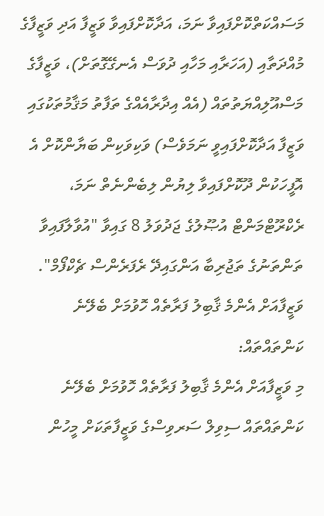މަސައްކަތްކޮށްފައިވާ ނަމަ، އަދާކޮށްފައިވާ ވަޒީފާ އަދި ވަޒީފާގެ މުއްދަތާއި (އަހަރާއި މަހާއި ދުވަސް އެނގޭގޮތަށް)، ވަޒީފާގެ މަސްއޫލިއްޔަތުތައް (އެއް އިދާރާއެއްގެ ތަފާތު މަޤާމުތަކުގައި ވަޒީފާ އަދާކޮށްފައިވީ ނަމަވެސް) ވަކިވަކިން ބަޔާންކޮށް އެ އޮފީހަކުން ދޫކޮށްފައިވާ ލިޔުން ލިބެންނެތް ނަމަ، ރެކްރޫޓްމަންޓް އުޞޫލުގެ ޖަދުވަލު 8 ގައިވާ "އުވާލާފައިވާ ތަންތަނުގެ ތަޖުރިބާ އަންގައިދޭ ރެފަރެންސް ޗެކްފޯމް".
ވަޒީފާއަށް އެންމެ ޤާބިލު ފަރާތެއް ހޮވުމަށް ބެލޭނެ ކަންތައްތައް:
މި ވަޒީފާއަށް އެންމެ ޤާބިލު ފަރާތެއް ހޮވުމަށް ބެލޭނެ ކަންތައްތައް ސިވިލް ސަރވިސްގެ ވަޒީފާތަކަށް މީހުން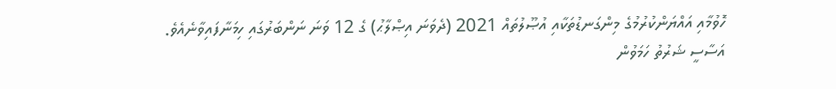ހޮވުމާއި އައްޔަންކުރުމުގެ މިންގަނޑުތަކާއި އުޞޫލުތައް 2021 (ދެވަނަ އިޞްލާޙު) ގެ 12 ވަނަ ނަންބަރުގައި ހިމަނާފައިވާނެއެވެ.
އަސާސީ ޝަރުތު ހަމަވުން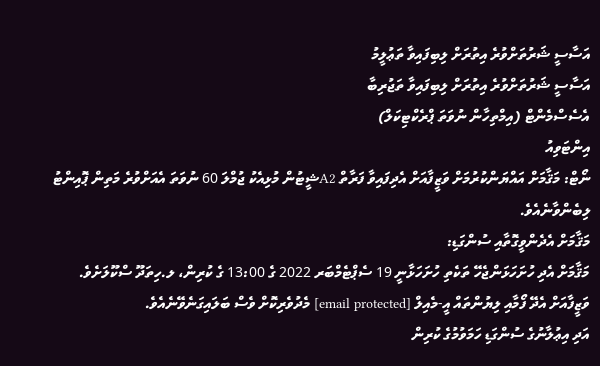އަސާސީ ޝަރުތަށްވުރެ އިތުރަށް ލިބިފައިވާ ތަޢުލީމު
އަސާސީ ޝަރުތަށްވުރެ އިތުރަށް ލިބިފައިވާ ތަޖުރިބާ
އެސެސްމެންޓް (އިމްތިހާން ނުވަތަ ޕްރެކްޓިކަލް)
އިންޓަވިއު
ނޯޓް: މަޤާމަށް އައްޔަންކުރުމަށް ވަޒީފާއަށް އެދިފައިވާ ފަރާތް A2ޝީޓުން މުޅިއެކު ޖުމްލަ 60 ނުވަތަ އެއަށްވުރެ މަތިން ޕޮއިންޓު ލިބެންވާނެއެވެ.
މަޤާމަށް އެދެންވީގޮތާއި ސުންގަޑި:
މަޤާމަށް އެދި ހުށަހަޅަންޖެހޭ ތަކެތި ހުށަހަޅާނީ 19 ސެޕްޓެމްބަރ 2022 ގެ 13:00 ގެ ކުރިން، ލ.ހިތަދޫ ސްކޫލަށެވެ. ވަޒީފާއަށް އެދޭ ފޯމާއި ލިޔުންތައް އީ-މެއިލް [email protected] މެދުވެރިކޮށް ވެސް ބަލައިގަނެވޭނެއެވެ.
އަދި އިޢުލާނުގެ ސުންގަޑި ހަމަވުމުގެ ކުރިން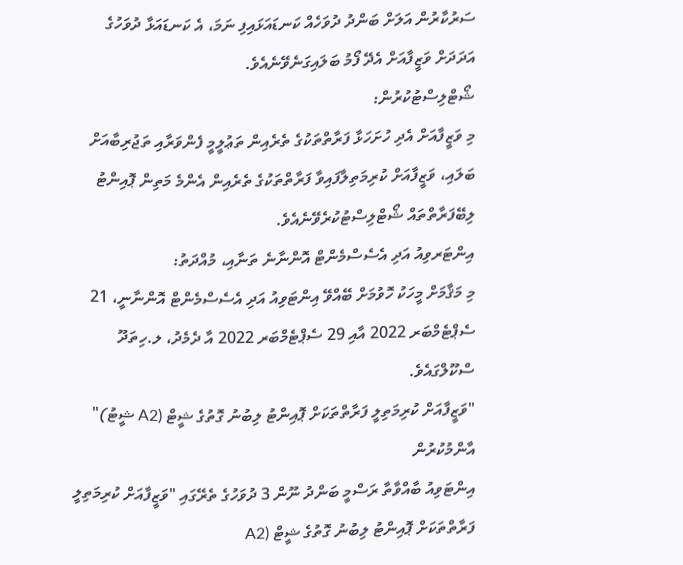ސަރުކާރުން އަލަށް ބަންދު ދުވަހެއް ކަނޑައަޅައިފި ނަމަ، އެ ކަނޑައަޅާ ދުވަހުގެ އަދަދަށް ވަޒީފާއަށް އެދޭ ފޯމު ބަލައިގަނެވޭނެއެވެ.
ޝޯޓްލިސްޓުކުރުން:
މި ވަޒީފާއަށް އެދި ހުށަހަޅާ ފަރާތްތަކުގެ ތެރެއިން ތަޢުލީމީ ފެންވަރާއި ތަޖުރިބާއަށް ބަލައި، ވަޒީފާއަށް ކުރިމަތިލާފައިވާ ފަރާތްތަކުގެ ތެރެއިން އެންމެ މަތިން ޕޮއިންޓު ލިބޭފަރާތްތައް ޝޯޓްލިސްޓުކުރެވޭނެއެވެ.
އިންޓަރވިއު އަދި އެސެސްމެންޓް އޮންނާނެ ތަނާއި، މުއްދަތު:
މި މަޤާމަށް މީހަކު ހޮވުމަށް ބޭއްވޭ އިންޓަވިއު އަދި އެސެސްމެންޓް އޮންނާނީ، 21 ސެޕްޓެމްބަރ 2022 އާއި 29 ސެޕްޓެމްބަރ 2022 އާ ދެމެދު، ލ.ހިތަދޫ ސްކޫލްގައެވެ.
"ވަޒީފާއަށް ކުރިމަތިލީ ފަރާތްތަކަށް ޕޮއިންޓު ލިބުނު ގޮތުގެ ޝީޓް (A2 ޝީޓު)" އާންމުކުރުން
އިންޓަވިއު ބާއްވާތާ ރަސްމީ ބަންދު ނޫން 3 ދުވަހުގެ ތެރޭގައި "ވަޒީފާއަށް ކުރިމަތިލީ ފަރާތްތަކަށް ޕޮއިންޓު ލިބުނު ގޮތުގެ ޝީޓް (A2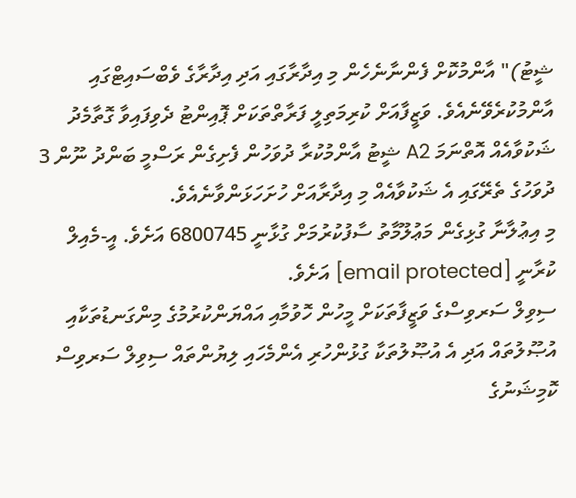ޝީޓު)" އާންމުކޮށް ފެންނާނެހެން މި އިދާރާގައި އަދި އިދާރާގެ ވެބްސައިޓްގައި އާންމުކުރެވޭނެއެވެ. ވަޒީފާއަށް ކުރިމަތިލީ ފަރާތްތަކަށް ޕޮއިންޓު ދެވިފައިވާ ގޮތާމެދު ޝަކުވާއެއް އޮތްނަމަ A2 ޝީޓު އާންމުކުރާ ދުވަހުން ފެށިގެން ރަސްމީ ބަންދު ނޫން 3 ދުވަހުގެ ތެރޭގައި އެ ޝަކުވާއެއް މި އިދާރާއަށް ހުށަހަޅަންވާނެއެވެ.
މި އިޢުލާނާ ގުޅިގެން މަޢުލޫމާތު ސާފުކުރުމަށް ގުޅާނީ 6800745 އަށެވެ. އީ-މެއިލް ކުރާނީ [email protected] އަށެވެ.
ސިވިލް ސަރވިސްގެ ވަޒީފާތަކަށް މީހުން ހޮވުމާއި އައްޔަންކުރުމުގެ މިންގަނޑުތަކާއި އުޞޫލުތައް އަދި އެ އުޞޫލުތަކާ ގުޅުންހުރި އެންމެހައި ލިޔުންތައް ސިވިލް ސަރވިސް ކޮމިޝަނުގެ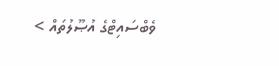ވެބްސައިޓްގެ އުޞޫލުތައް >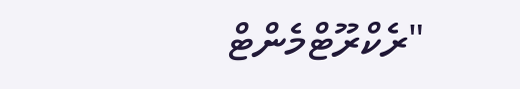"ރެކްރޫޓްމެންޓް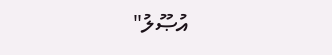އުޞޫލު"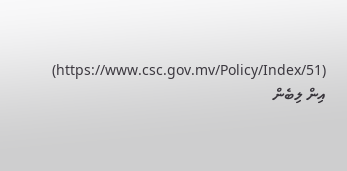(https://www.csc.gov.mv/Policy/Index/51) އިން ލިބެން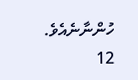ހުންނާނެއެވެ.
12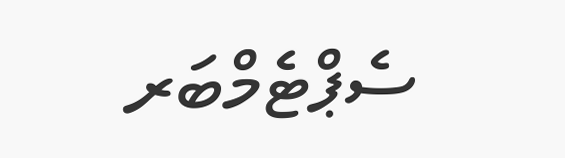ސެޕްޓެމްބަރ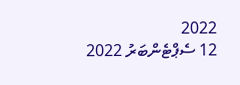2022
12 ސެޕްޓެންބަރު 2022